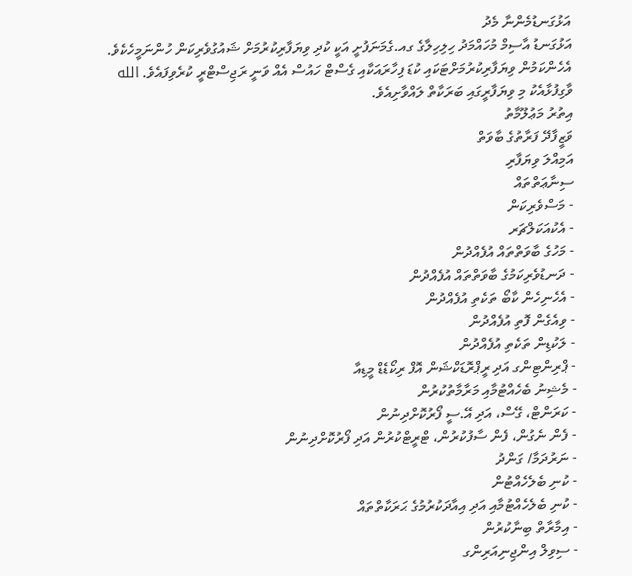އަޅުގަނޑުމެންނާ މެދު
އަޅުގަނޑު އާސިމް މުހައްމަދު ހިލިހިލާގެ ގއ.ގެމަނަފުށީ އަކީ ކުދި ވިޔަފާރިކުރުމަށް ޝައުގުވެރިކަން ހުންނަމީހެކެވެ. އެހެންކަމުން ވިޔަފާރިކުރުމަށްޓަކައި ކުޑަ ފިހާރައަކާއި ގެސްޓް ހައުސް އެއް ވަނީ ރަޖިސްޓްރީ ކުރެވިފައެވެ. الله ވާގިފުޅާއެކު މި ވިޔަފާރީގައި ބަރަކާތް ލައްވާށިއެވެ.
އިތުރު މަޢުލޫމާތު
ވަޒީފާދޭ ފަރާތުގެ ބާވަތް
އަމިއްލަ ވިޔަފާރި
ސިނާޢަތްތައް
- މަސްވެރިކަން
- އެކުއަކަލްޗަރ
- މަހުގެ ބާވަތްތައް އުފެއްދުން
- ދަނޑުވެރިކަމުގެ ބާވަތްތައް އުފެއްދުން
- އެހެނިހެން ކާބޯ ތަކެތި އުފެއްދުން
- ވިއެގެން ފޮތި އުފެއްދުން
- ލަކުޑިން ތަކެތި އުފެއްދުން
- ޕްރިންޓިންގ އަދި ރީޕްރޮޑަކްޝަން އޮފް ރިކޯޑެޑް މީޑިއާ
- މެޝިނު ބެހެއްޓުމާއި މަރާމާތުކުރުން
- ކަރަންޓް، ގޭސް، އަދި އޭ.ސީ ފޯރުކޮށްދިނުން
- ފެން ނެގުން، ފެން ސާފުކުރުން، ޓްރީޓްކުރުން އަދި ފޯރުކޮށްދިނުން
- ނަރުދަމާ/ ގަންދު
- ކުނި ބެލެހެއްޓުން
- ކުނި ބެލެހެއްޓުމާއި އަދި އިއާދަކުރުމުގެ ޙަރަކާތްތައް
- އިމާރާތް ބިނާކުރުން
- ސިވިލް އިންޖިނިއަރިންގ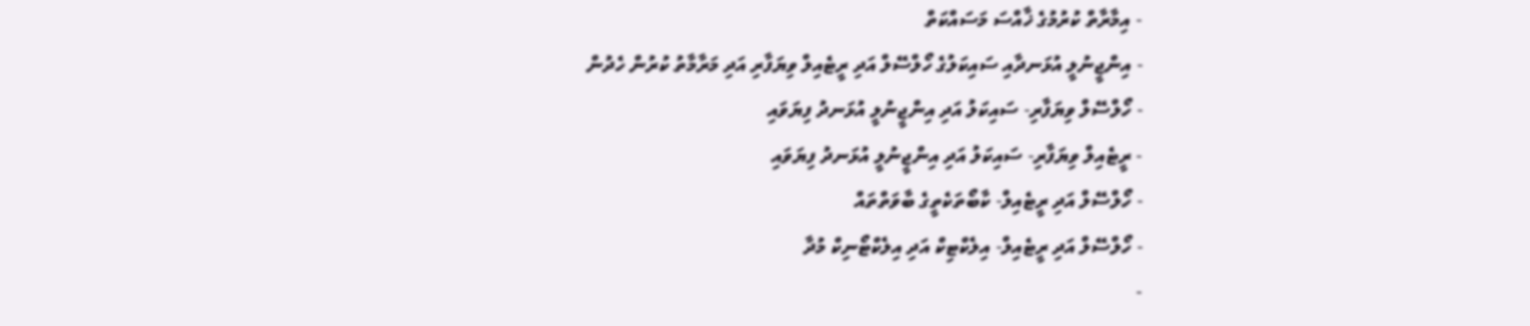- އިމާރާތް ކުރުމުގެ ޚާއްސަ މަސައްކަތް
- އިންޖީނުލީ އުޅަނދާއި ސައިކަލުގެ ހޯލްސޭލް އަދި ރީޓެއިލް ވިޔަފާރި އަދި މަރާމާތު ކުރުން ހެދުން
- ހޯލްސޭލް ވިޔަފާރި- ސައިކަލު އަދި އިންޖީނުލީ އުޅަނދު ފިޔަވައި
- ރީޓެއިލް ވިޔަފާރި- ސައިކަލު އަދި އިންޖީނުލީ އުޅަނދު ފިޔަވައި
- ހޯލްސޭލް އަދި ރީޓެއިލް- ކާބޯތަކެތީގެ ބާވަތްތައް
- ހޯލްސޭލް އަދި ރީޓެއިލް- އިލެކްޓިކް އަދި އިލެކްޓޯނިކް މުދާ
-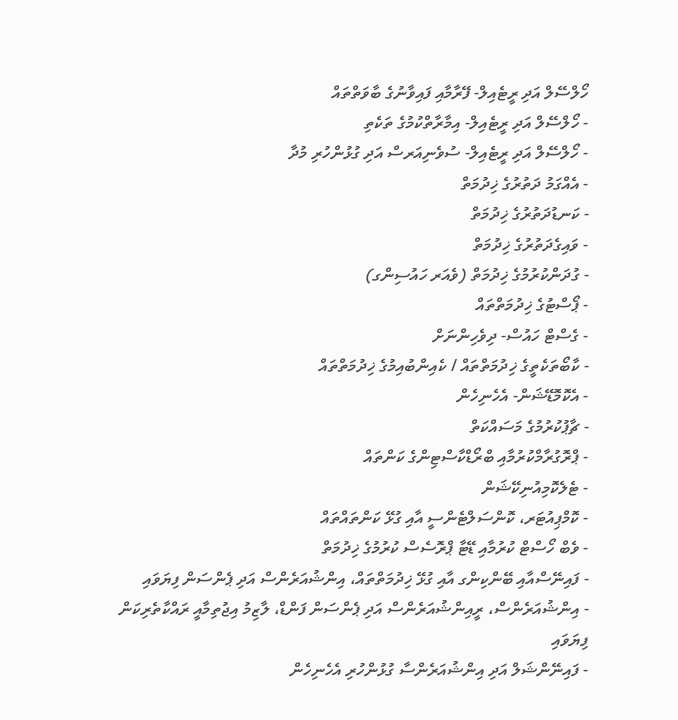ހޯލްސޭލް އަދި ރީޓެއިލް- ފޭރާމާއި ފައިވާނުގެ ބާވަތްތައް
- ހޯލްސޭލް އަދި ރީޓެއިލް- އިމާރާތްކުމުގެ ތަކެތި
- ހޯލްސޭލް އަދި ރީޓެއިލް- ސުވެނިއަރސް އަދި ގުޅުންހުރި މުދާ
- އެއްގަމު ދަތުރުގެ ޚިދުމަތް
- ކަނޑުދަތުރުގެ ޚިދުމަތް
- ވައިގެދަތުރުގެ ޚިދުމަތް
- ގުދަންކުރުމުގެ ޚިދުމަތް (ވެއަރ ހައުސިންގ)
- ޕޯސްޓުގެ ޚިދުމަތްތައް
- ގެސްޓް ހައުސް- ދިވެހިންނަށް
- ކާބޯތަކެތީގެ ޚިދުމަތްތައް / ކެއިންބުއިމުގެ ޚިދުމަތްތައް
- އެކޮމޮޑޭޝަން- އެހެނިހެން
- ޗާޕުކުރުމުގެ މަސައްކަތް
- ޕްރޮގުރާމްކުރުމާއި ބްރޯޑްކާސްޓިންގެ ކަންތައް
- ޓެލެކޮމިއުނިކޭޝަން
- ކޮމްޕިއުޓަރ، ކޮންސަލްޓެންސީ އާއި ގުޅޭ ކަންތައްތައް
- ވެބް ހޯސްޓް ކުރުމާއި ޑޭޓާ ޕްރޮސެސް ކުރުމުގެ ޚިދުމަތް
- ފައިނޭސްއާއި ބޭންކިންގ އާއި ގުޅޭ ޚިދުމަތްތައް، އިންޝުއަރެންސް އަދި ޕެންސަން ފިޔަވައި
- އިންޝުއަރެންސް، ރީއިންޝުއަރެންސް އަދި ޕެންސަން ފަންޑް، ލާޒިމު އިޖުތިމާއީ ރައްކާތެރިކަން ފިޔަވައި
- ފައިނޭންޝަލް އަދި އިންޝުއަރެންސާ ގުޅުންހުރި އެހެނިހެން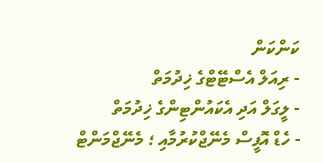ކަންކަން
- ރިއަލް އެސްޓޭޓްގެ ޚިދުމަތް
- ލީގަލް އަދި އެކައުންޓިންގެ ޚިދުމަތް
- ހެޑް އޮފީސް މެނޭޖްކުރުމާއި ؛ މެނޭޖްމަންޓް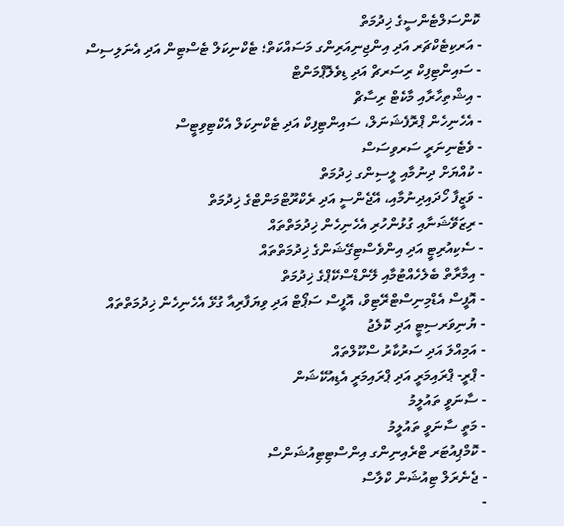ކޮންސަލްޓެންސީގެ ޚިދުމަތް
- އަރކިޓެކްޗަރ އަދި އިންޖިނިއަރިންގ މަސައްކަތް؛ ޓެކްނިކަލް ޓެސްޓިން އަދި އެނަލިސިސް
- ސައިންޓިފިކް ރިސަރޗް އަދި ޑިވެލޮޕްމަންޓް
- އިޝްތިހާރާއި މާކެޓް ރިސާޗް
- އެހެނިހެން ޕްރޮފެޝަނަލް، ސައިންޓިފިކް އަދި ޓެކްނިކަލް އެކްޓިވިޓީސް
- ވެޓެނިނަރީ ސަރވިސަސް
- ކުއްޔަށް ދިނުމާއި ލީސިންގ ޚިދުމަތް
- ވަޒީފާ ހޯދައިދިނުމާއި، އޭޖެންސީ އަދި ރެކްރޫޓްމަންޓްގެ ޚިދުމަތް
- ރިޒަވޭޝަނާއި ގުޅުންހުރި އެހެނިހެން ޚިދުމަތްތައް
- ސެކިއުރިޓީ އަދި އިންވެސްޓިގޭޝަންގެ ޚިދުމަތްތައް
- އިމާރާތް ބެލެހެއްޓުމާއި ލޭންޑްސްކޭޕްގެ ޚިދުމަތް
- އޮފީސް އެޑްމިނިސްޓްރޭޓިވް، އޮފީސް ސަޕޯޓް އަދި ވިޔަފާރިއާ ގުޅޭ އެހެނިހެން ޚިދުމަތްތައް
- ޔުނިވަރސިޓީ އަދި ކޮލެޖު
- އަމިއްލަ އަދި ސަރުކާރު ސްކޫލްތައް
- ޕްރީ- ޕްރައިމަރީ އަދި ޕްރައިމަރީ އެޑިއުކޭޝަން
- ސާނަވީ ތައުލީމު
- މަތީ ސާނަވީ ތައުލީމު
- ކޮމްޕިއުޓަރ ޓްރެއިނިންގ އިންސްޓިޓިއުޝަންސް
- ޖެނެރަލް ޓިއުޝަން ކްލާސް
-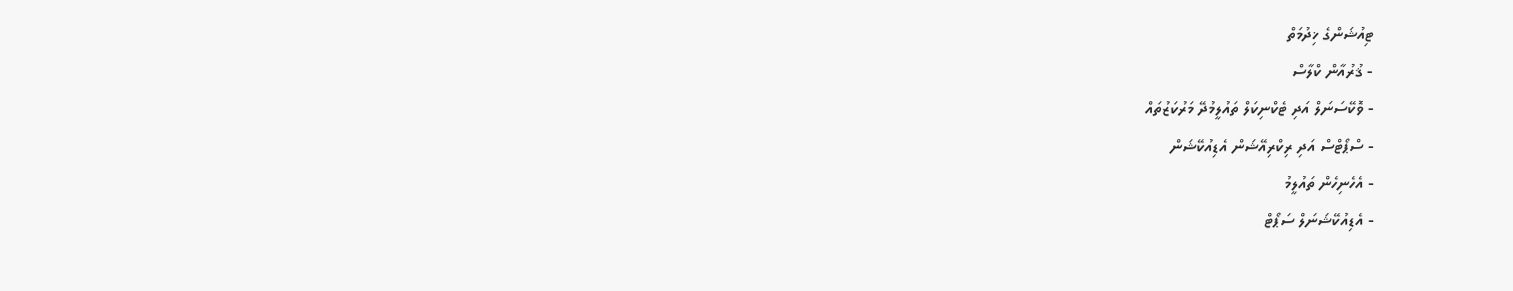ޓިއުޝަންގެ ޚިދުމަތް
- ޤުރުއާން ކްލާސް
- ވޮކޭސަނަލް އަދި ޓެކްނިކަލް ތައުލީމުދޭ މަރުކަޒުތައް
- ސްޕޯޓްސް އަދި ރިކްރިއޭޝަން އެޑިއުކޭޝަން
- އެހެނިހެން ތައުލީމު
- އެޑިއުކޭޝަނަލް ސަޕޯޓް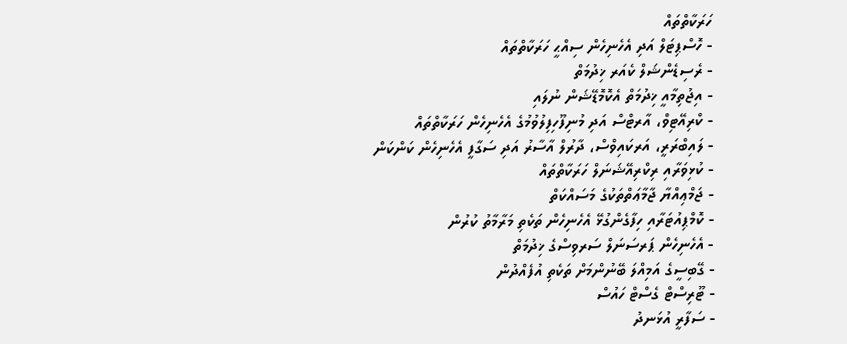ހަރަކާތްތައް
- ހޮސްޕިޓަލް އަދި އެހެނިހެން ސިއްޙީ ހަރަކާތްތައް
- ރެސިޑެންޝަލް ކެއަރ ޚިދުމަތް
- އިޖުތިމާއީ ޚިދުމަތް އެކޮމޮޑޭޝަން ނުލައި
- ކްރިއޭޓިވް، އާރޓްސް އަދި މުނިފޫހިފިލުވުމުގެ އެހެނިހެން ހަރަކާތްތައް
- ލައިބްރަރީ، އަރކައިވްސް، ދާރުލް އާސާރު އަދި ސަގާފީ އެހެނިހެން ކަންކަން
- ކުޅިވަރާއި ރިކްރިއޭޝަނަލް ހަރަކާތްތައް
- ޖަމްޢިއްޔާ ޖާމާޢަތްތަކުގެ މަސައްކަތް
- ކޮމްޕިއުޓަރާއި ހިފާގެންގުޅޭ އެހެނިހެން ތަކެތި މަރާމާތު ކުރުން
- އެހެނިހެން ޕަރސަނަލް ސަރވިސްގެ ޚިދުމަތް
- ގޭބިސީގެ އަމިއްލަ ބޭނުންމަށް ތަކެތި އުފެއްދުން
- ޓޫރިސްޓް ގެސްޓް ހައުސް
- ސަފާރީ އުޅަނދު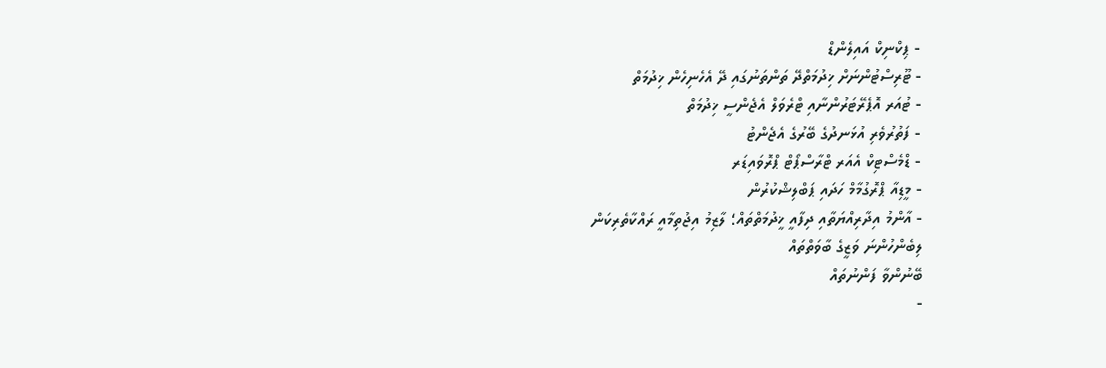- ޕިކްނިކް އައިލެންޑް
- ޓޫރިސްޓުންނަށް ޚިދުމަތްދޭ ތަންތަނުގައި ދޭ އެހެނިހެން ޚިދުމަތް
- ޓުއަރ އޮޕެރޭޓަރުންނާއި ޓްރެވަލް އެޖެންސީ ޚިދުމަތް
- ފަތުރުވެރި އުޅަނދުގެ ބޭރުގެ އެޖެންޓު
- ޑްމެސްޓިކް އެއަރ ޓްރާސްޕޯޓް ޕްރޮވައިޑަރ
- މީޑިއާ ޕްރޮގުމާމް ހަދައި ޕަބްލިޝްކުރުން
- އާންމު އިދާރިއްޔަތާއި ދިފާއީ ޚީދުމަތްތައް؛ ލާޒިމު އިޖުތިމާއީ ރައްކާތެރިކަން
ލިބެންހުންނަ ވަޒީގެ ބާވަތްތައް
ބޭނުންވާ ފަންނުތައް
-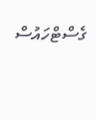ގެސްޓްހައުސް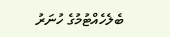ބެލެހެއްޓުމުގެ ހުނަރު